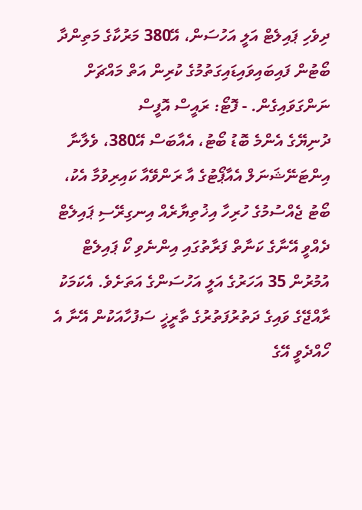ދިވެހި ޕައިލެޓް އަލީ އަހުސަން، އޭ380 މަރުކާގެ މަތިންދާ ބޯޓުން ފައިބައިވައިޑައިގަތުމުގެ ކުރިން އަތް މައްޗަށް ނަންގަވައިގެން. - ފޮޓޯ: ރައީސް އޮފީސް
ދުނިޔޭގެ އެންމެ ބޮޑު ބޯޓު، އެއާބަސް އޭ380، ވެލާނާ އިންޓަނޭޝަނަލް އެއާޕޯޓުގެ އާ ރަންވޭއާ ކައިރިވުމާ އެކު، ބޯޓު ޖެއްސުމުގެ ހުރިހާ އިޚުތިޔާރެއް އިނގިރޭސި ޕައިލެޓް ދެއްވީ އޭނާގެ ކަނާތް ފަރާތުގައި އިންނެވި ކޯ ޕައިލެޓް އުމުރުން 35 އަހަރުގެ އަލީ އަހުސަންގެ އަތަށެވެ. އެކަމަކު ރާއްޖޭގެ ވައިގެ ދަތުރުފަތުރުގެ ތާރީޚީ ސަފުހާއަކުން އޭނާ އެ ހޯއްދެވީ އޭގެ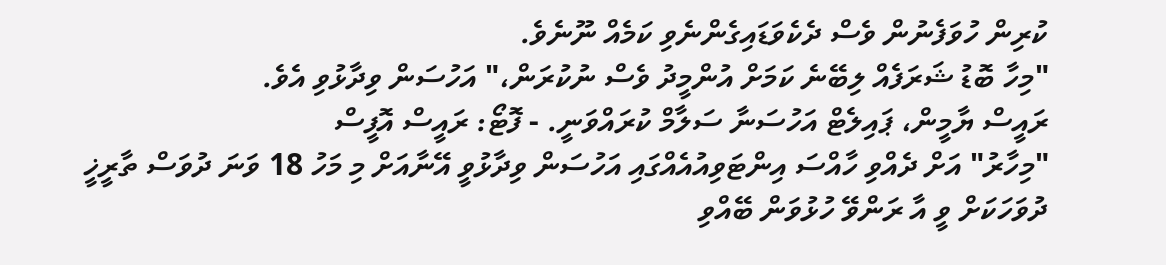ކުރިން ހުވަފެނުން ވެސް ދެކެވަޑައިގެންނެވި ކަމެއް ނޫނެވެ.
"މިހާ ބޮޑު ޝަރަފެއް ލިބޭނެ ކަމަށް އުންމީދު ވެސް ނުކުރަން،" އަހުސަން ވިދާޅުވި އެވެ.
ރައީސް ޔާމީން، ޕައިލެޓް އަހުސަނާ ސަލާމް ކުރައްވަނީ. - ފޮޓޯ: ރައީސް އޮފީސް
"މިހާރު" އަށް ދެއްވި ހާއްސަ އިންޓަވިއުއެއްގައި އަހުސަން ވިދާޅުވީ އޭނާއަށް މި މަހު 18 ވަނަ ދުވަސް ތާރީޚީ ދުވަހަކަށް ވީ އާ ރަންވޭ ހުޅުވަން ބޭއްވި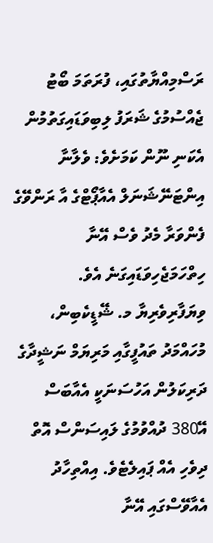ރަސްމިއްޔާތުގައި، ފުރަތަމަ ބޯޓު ޖެއްސުމުގެ ޝަރަފު ލިބިވަޑައިގަތުމުން އެކަނި ނޫން ކަމަށެވެ: ވެލާނާ އިންޓަނޭޝަނަލް އެއާޕޯޓްގެ އާ ރަންވޭގެ ފެންވަރާ މެދު ވެސް އޭނާ ހިތްހަމަޖެހިވަޑައިގަނެ އެވެ.
ވިޔަފާރިވެރިޔާ މ. ޝޭޑީކެބިން، މުހައްމަދު ތައުފީގާއި މަރިޔަމް ނަޝީދާގެ ދަރިކަލުން އަހުސަނަކީ އެއާބަސް އޭ380 ދުއްވުމުގެ ލައިސަންސް އޮތް ދިވެހި އެއް ޕައިލެޓެވެ. އިއްތިހާދު އެއާވޭސްގައި އޭނާ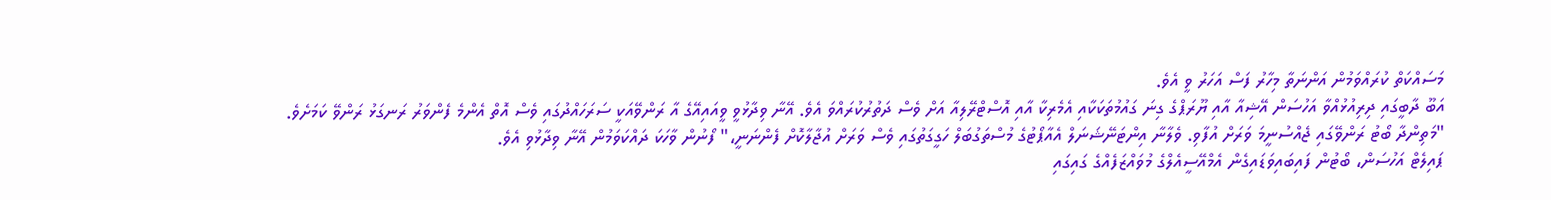މަސައްކަތް ކުރައްވަމުން އަންނަތާ މިހާރު ފަސް އަހަރު ވީ އެވެ.
އަބޫ ދާބީގައި ދިރިއުޅުއްވާ އަހުސަން އޭޝިއާ އާއި ޔޫރަޕްގެ ގިނަ ގައުމުތަކަކާއި އެމެރިކާ އާއި އޮސްޓްރޭލިއާ އަށް ވެސް ދަތުރުކުރައްވަ އެވެ. އޭނާ ވިދާޅުވީ ވީއައިއޭގެ އާ ރަންވޭއަކީ ސަރަހައްދުގައި ވެސް އޮތް އެންމެ ފެންވަރު ރަނގަޅު ރަންވޭ ކަމަށެވެ.
"މަތިންދާ ބޯޓު ރަންވޭގައި ޖެއްސުނީމަ ވަރަށް އުފާވި. ވެލާނާ އިންޓަނޭޝަނަލް އެއާޕޯޓުގެ މުސްތަގުބަލް ހަގީގަތުގައި ވެސް ވަރަށް އުޖާލާކޮށް ފެންނަނީ،" ފޯނުން ވާހަކަ ދައްކަވަމުން އޭނާ ވިދާޅުވި އެވެ.
ޕައިލެޓް އަހުސަން، ބޯޓުން ފައިބައިވަޑައިގެން އެމްއޭސީއެލްގެ މުވައްޒަފެއްގެ ގައިގައި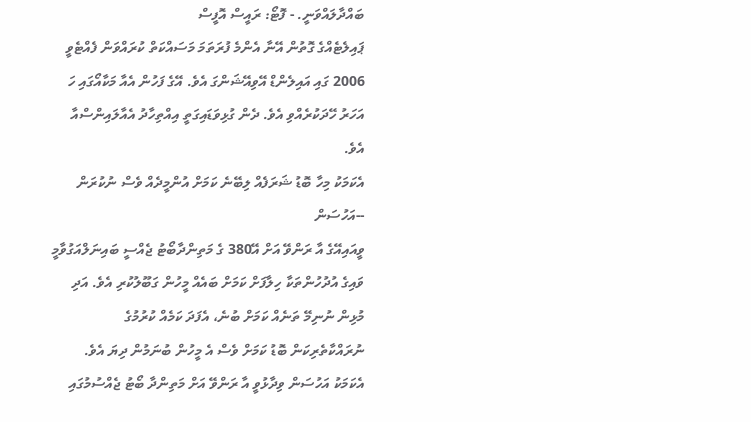ބައްދާލައްވަނީ. - ފޮޓޯ: ރައީސް އޮފީސް
ޕައިލެޓެއްގެ ގޮތުން އޭނާ އެންމެ ފުރަތަމަ މަސައްކަތް ކުރައްވަން ފެއްޓެވީ 2006 ގައި އައިލެންޑް އޭވިއޭޝަންގަ އެވެ. އޭގެ ފަހުން އެއާ މަކާއޯގައި ހަ އަހަރު ހޭދަކުރެއްވި އެވެ. ދެން ގުޅިވަޑައިގަތީ އިއްތިހާދު އެއާލައިންސްއާ އެވެ.
އެކަމަކު މިހާ ބޮޑު ޝަރަފެއް ލިބޭނެ ކަމަށް އުންމީދެއް ވެސް ނުކުރަން --އަހުސަން
ވީއައިއޭގެ އާ ރަންވޭ އަށް އޭ380 ގެ މަތިންދާބޯޓު ޖެއްސީ ބައިނަލްއަގުވާމީ ވައިގެ އުދުހުންތަކާ ހިލާފަށް ކަމަށް ބައެއް މީހުން ގަބޫލުކުރި އެވެ. އަދި މުޅިން ނުނިމޭ ތަނެއް ކަމަށް ބުނެ، އެފަދަ ކަމެއް ކުރުމުގެ ނުރައްކާތެރިކަން ބޮޑު ކަމަށް ވެސް އެ މީހުން ބުނަމުން ދިޔަ އެވެ.
އެކަމަކު އަހުސަން ވިދާޅުވީ އާ ރަންވޭ އަށް މަތިންދާ ބޯޓު ޖެއްސުމުގައި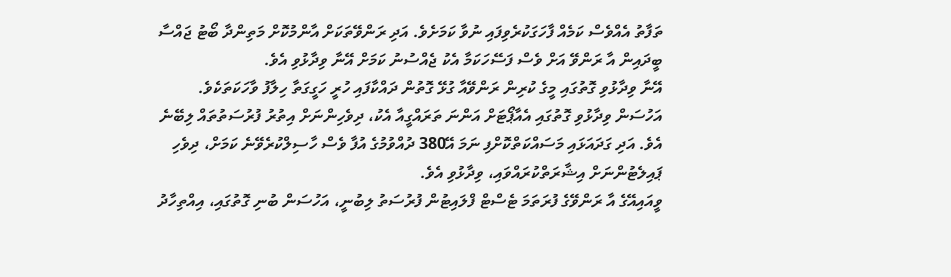ތަފާތު އެއްވެސް ކަމެއް ފާހަގަކުރެވިފައި ނުވާ ކަމަށެވެ. އަދި ރަންވޭތަކަށް އާންމުކޮށް މަތިންދާ ބޯޓު ޖައްސާ ބީދައިން އާ ރަންވޭ އަށް ވެސް ފަސޭހަކަމާ އެކު ޖެއްސުނު ކަމަށް އޭނާ ވިދާޅުވި އެވެ.
އޭނާ ވިދާޅުވި ގޮތުގައި މީގެ ކުރިން ރަންވޭއާ ގުޅޭ ގޮތުން ދައްކާފައި ހުރީ ހަގީގަތާ ހިލާފު ވާހަކަތަކެވެ.
އަހުސަން ވިދާޅުވި ގޮތުގައި އެއާޕޯޓަށް އަންނަ ތަރައްގީއާ އެކު، ދިވެހިންނަށް އިތުރު ފުރުސަތުތައް ލިބޭނެ އެވެ. އަދި ގަދައަޅައި މަސައްކަތްކޮށްފި ނަމަ އޭ380 ދުއްވުމުގެ އުފާ ވެސް ހާސިލްކުރެވޭނެ ކަމަށް، ދިވެހި ޕައިލެޓުންނަށް އިޝާރަތްކުރައްވައި، ވިދާޅުވި އެވެ.
ވީއައިއޭގެ އާ ރަންވޭގެ ފުރަތަމަ ޓެސްޓް ފްލައިޓުން ފުރުސަތު ލިބުނީ، އަހުސަން ބުނި ގޮތުގައި، އިއްތިހާދު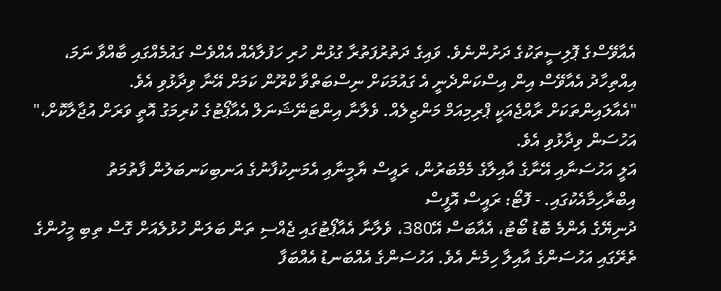އެއާވޭސްގެ ޕޮލިސީތަކުގެ ދަށުންނެވެ. ވައިގެ ދަތުރުފަތުރާ ގުޅުން ހުރި ހަފުލާއެއް އެއްވެސް ގައުމެއްގައި ބާއްވާ ނަމަ، އިއްތިހާދު އެއާވޭސް އިން އިސްކަންދެނީ އެ ގައުމަކަށް ނިސްބަތްވާ ކްރޫން ކަމަށް އޭނާ ވިދާޅުވި އެވެ.
"އެއާލައިންތަކަށް ރާއްޖެއަކީ ޕްރިމިއަމް މަންޒިލެއް. ވެލާނާ އިންޓަނޭޝަނަލް އެއާޕޯޓުގެ ކުރިމަގު އޮތީ ވަރަށް އުޖާލާކޮށް،" އަހުސަން ވިދާޅުވި އެވެ.
އަލީ އަހުސަނާއި އޭނާގެ އާއިލާގެ މެމްބަރުން، ރައީސް ޔާމީނާއި އެމަނިކުފާނުގެ އަނބިކަނބަލުން ފާތުމަތު އިބްރާހިމާއެކުގައި. - ފޮޓޯ: ރައީސް އޮފީސް
ދުނިޔޭގެ އެންމެ ބޮޑު ބޯޓު، އެއާބަސް އޭ380، ވެލާނާ އެއާޕޯޓުގައި ޖެއްސި ތަން ބަލަން ހުޅުލެއަށް ގޮސް ތިބި މީހުންގެ ތެރޭގައި އަހުސަންގެ އާއިލާ ހިމެނެ އެވެ. އަހުސަންގެ އެއްބަނޑު އެއްބަފާ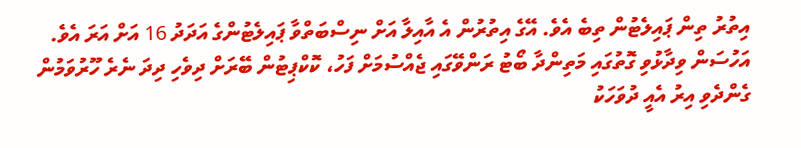އިތުރު ތިން ޕައިލެޓުން ތިބެ އެވެ. އޭގެ އިތުރުން އެ އާއިލާ އަށް ނިސްބަތްވާ ޕައިލެޓުންގެ އަދަދު 16 އަށް އަރަ އެވެ.
އަހުސަން ވިދާޅުވި ގޮތުގައި މަތިންދާ ބޯޓު ރަންވޭގައި ޖެއްސުމަށް ފަހު، ކޮކްޕިޓުން ބޭރަށް ދިވެހި ދިދަ ނެރެ ހޫރުވަމުން ގެންދެވި އިރު އެއީ ދުވަހަކު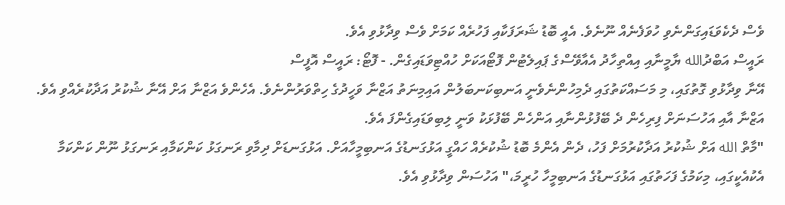ވެސް ދެކެވަޑައިގަންނެވި ހުވަފެނެއް ނޫނެވެ. އެއީ ބޮޑު ޝަރަފަކާއި ފަހުރެއް ކަމަށް ވެސް ވިދާޅުވި އެވެ.
ރައީސް އަބްދުالله ޔާމީނާއި އިއްތިހާދު އެއާވޭސްގެ ޕައިލެޓުން ފޮޓޯއަކަށް ހުއްޓިވަޑައިގެން. - ފޮޓޯ: ރައީސް އޮފީސް
އޭނާ ވިދާޅުވި ގޮތުގައި، މި މަސައްކަތުގައި ދެމިހުންނެވެނީ އަނބިކަނބަލުން އައިމިނަތު އަޒްނާ ވަހީދުގެ ހިތްވަރުންނެވެ. އެހެންވެ އަޒްނާ އަށް އޭނާ ޝުކުރު އަދާކުރެއްވި އެވެ. އަޒްނާ އާއި އަހުސަނަށް ފިރިހެން ދެ ބޭފުޅުންނާއި އަންހެން ބޭފުޅަކު ވަނީ ލިބިވަޑައިގެންފަ އެވެ.
"މާތް الله އަށް ޝުކުރު އަދާކުރުމަށް ފަހު، ދެން އެންމެ ބޮޑު ޝުކުރެއް ހައްގީ އަޅުގަނޑުގެ އަނބިމީހާއަށް. އަޅުގަނޑަށް ދިމާވި ރަނގަޅު ކަންކަމާއި ރަނގަޅު ނޫން ކަންކަމާ އެކުއެކީގައި، މިކަމުގެ ފަހަތުގައި އަޅުގަނޑުގެ އަނބިމީހާ ހުރީމަ،" އަހުސަން ވިދާޅުވި އެވެ.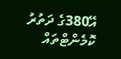އޭ380ގެ ދަތުރު
ކޮމެންޓްތައް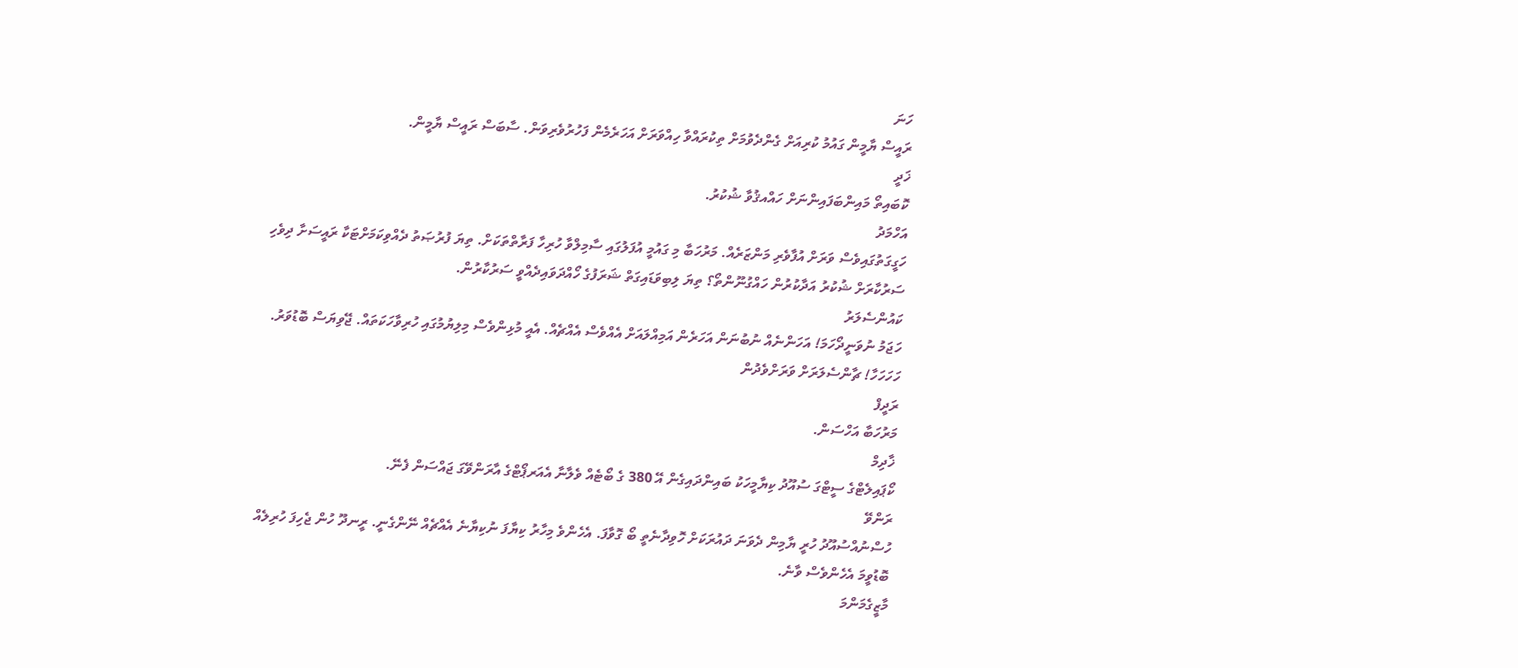ހަނަ
ރައީސް ޔާމީން ގައުމު ކުރިއަށް ގެންދެވުމަށް ތިކުރައްވާ ހިއްވަރަށް އަހަރެމެން ފަހުރުވެރިވަން. ސާބަސް ރައީސް ޔާމީން.
ޚަދީ
ކޮބައިތޯ މައިންބަފައިންނަށް ހައްއޤުވާ ޝުކުރު.
އަހްމަދު
ހަގީގަތުގައިވެސް ވަރަށް އުފާވެރި މަންޒަރެއް. މަރުހަބާ މި ގައުމީ އުފަލުގައި ސާމިލްވާ ހުރިހާ ފަރާތްތަކަށް. ތިޔަ ފުރުޞަތު ދެއްވިކަމަށްޓަކާ ރައީސަށާ ދިވެހި ސަރުކާރަށް ޝުކުރު އަދާކުރުން ހައްގުނޫންތޯ؟ ތިޔަ ލިބިވަޑައިގަތް ޝަރަފުގެ ހޯއްދަވައިދެއްވީ ސަރުކާރުން.
ކައުންސެލަރު
ހަޖަމު ނުވަނީދޯހަމަ! އަހަންނެއް ނުބުނަން އަހަރެން އަމިއްލައަށް އެއްވެސް އެއްޗެއް. އެއީ މުޅިންވެސް މިލިޔުމުގައި ހުރިވާހަކަތައް. ޖޭވިޔަސް ބޮޑުވަރު. ހަހަހަހާ! ޗާންސެލަރަށް ވަރަށްވެދުން
ރަދީފް
މަރުހަބާ އަހްސަން.
ޚާދިމް
ކޯޕައިލެޓްގެ ސީޓްގަ ސުއޫދު ކިޔާމީހަކު ބައިންދައިގެން އޭ 380 ގެ ބޯޓެއް ވެލާނާ އެއަރޕޯޓްގެ އާރަންވޭގަ ޖައްސަން ފެނޭ.
ރަންވޭ
ހުސްނުއްސުއޫދު ހުރީ ޔާމިން ދެވަނަ ދައުރަކަށް ހޮވިދާނެތީ ބޯ ގޮވާފަ. އެހެންވެ މިހާރު ކިޔާފަ ނުކިޔާނެ އެއްޗެއް ނޭންގެނީ. ރީނދޫ ހުން ޖެހިފަ ހުރިލެއް ބޮޑުވީމަ އެހެންވެސް ވާނެ.
މާޒީގެމަންމަ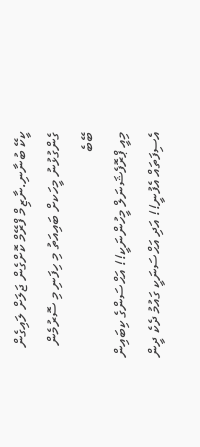ކީކޭ ބުނާނި.ނާޒިމް ފްރޭމް ކޮށްގެން ޖަލަށް ލައިގެން ގެންގުޅުނު މީހަކށް ބައިއަތު މި ހިފަނި މި ސޮރުމެން
ބޭބެ
މިއީ ޕްރޮފެޝަނަލް މީހުންނަކީ!! އަޙްސަންގެ ކިބައިން އެސިފަތައް އެފުނީ!! އަދި އަޙްސަނަކީ ގައުމު ދެކެ ދީން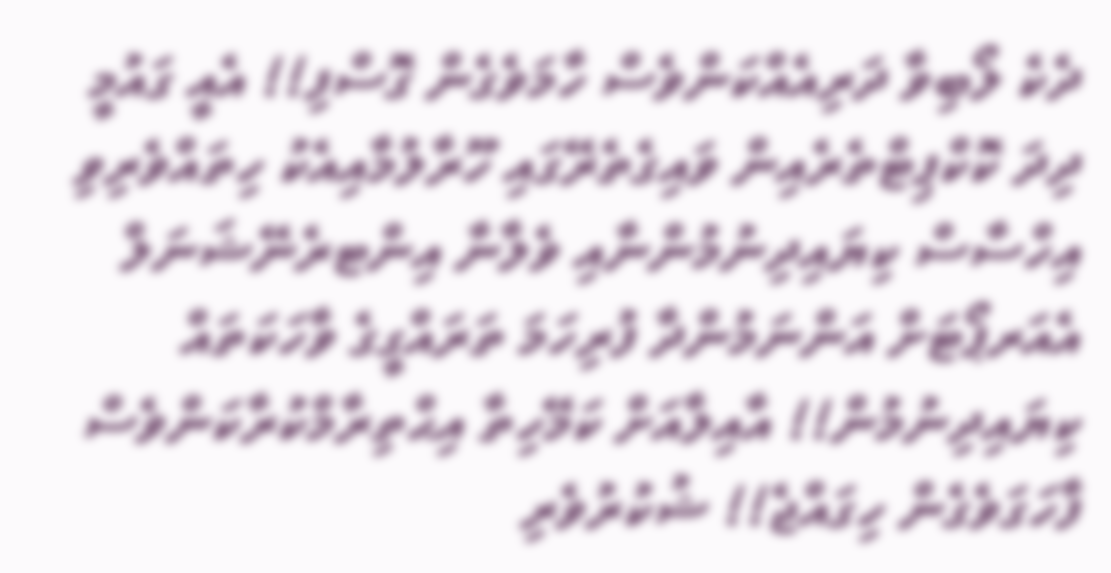ދެކެ ލޯބިވާ ދަރިއެއްކަންވެސް ހާމަވެގެން ގޮސްފި!! އެއީ ގައުމީ ދިދަ ކޮކްޕިޓްތެރެއިން ވައިގެތެރޭގައި ހޫރާލުމާއިއެކު ހިތައްވެރިވި އިހްސާސް ކިޔައިދިނުމުންނާއި ވެލާނާ އިންޓރެނޭޝަނަލް އެއަރޕޯޓަށް އަންނަމުންދާ ފުރިހަމަ ތަރައްގީގެ ވާހަކަތައް ކިޔައިދިނުމުން!! އާއިލާއަށް ކަމޭހިތާ އިޙްތިރާމްކުރާކަންވެސް ފާހަގަވެގެން ހިގައްޖެ!! ޝުކުރުވެރި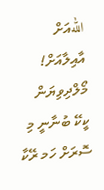اللهއަށް އާއިލާއަށް!
މޯލްދިވިޔަން
ކީކޭ ބުނާނީ މި ސޮރަށް ހަމ ރޭކާ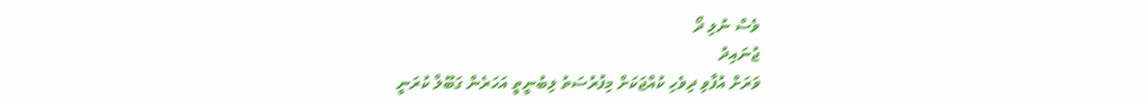ވެސް ނުލި ދޯ
ޖުނައިދު
ވަރަށް އުފާވި ދިވެހި ކުއްޖަކަށް މިފުރުސަތު ލިބުނީތީ އަހަރެން ގަބޫލް ކުރަނީ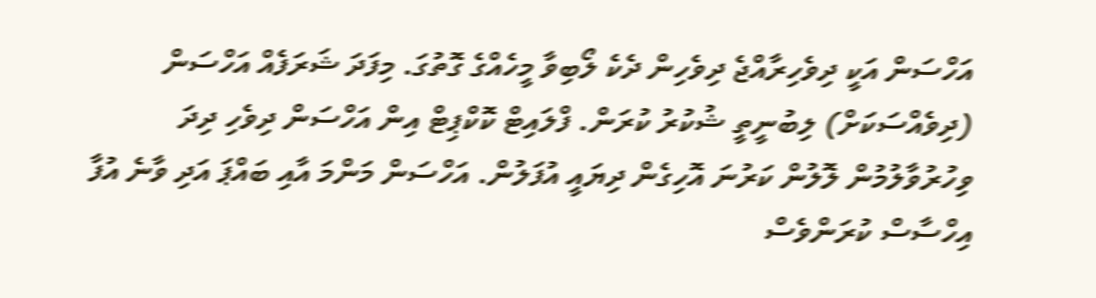އަހްސަން އަކީ ދިވެހިރާއްޖެ ދިވެހިން ދެކެ ލޯބިވާ މީހެއްގެ ގޮތުގަ. މިފަދަ ޝަރަފެއް އަހްސަން (ދިވެއްސަކަށް) ލިބުނީތީ ޝުކުރު ކުރަން. ފްލައިޓް ކޮކްޕިޓް އިން އަހްސަން ދިވެހި ދިދަ ވިހުރުވާލުމުން ލޮލުން ކަރުނަ އޮހިގެން ދިޔައީ އުފަލުން. އަހްސަން މަންމަ އާއި ބައްޕަ އަދި ވާނެ އުފާ އިހްސާސް ކުރަންވެސް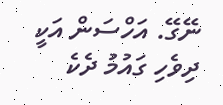ނޭގޭ. އަހްސަން އަކީ ދިވެހި ގައުމު ދެކެ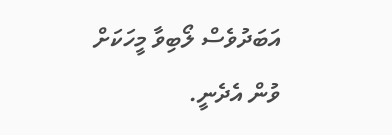އަބަދުވެސް ލޯބިވާ މީހަކަށް ވުން އެދެނީ.